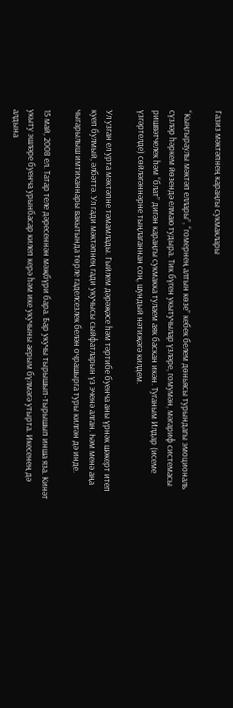Газиз мәктәпнең караңгы сукмаклары

“Кыңгыраулы мәктәп еллары”, “гомернең алтын көзе” кебек белем дөньясы турындагы эмоциональ сүзләр һәркем йөзендә елмаю тудыра. Тик бүген укытучылар үзләре, гомумән, мәгариф системасы ришвәтчелек һәм “блат” дигән караңгы сукмакка тулаем аяк баскан икән. Туганым Илдар (исеме үзгәртелде) сөйләгәннәрне тыңлаганнан соң, шундый нәтиҗәгә килдем.

Ул узган ел урта мәктәпне тәмамлады. Гыйлем дәрәҗәсе һәм тәртибе буенча аны үрнәк шәкерт итеп куеп булмый, әлбәттә. Ул гади мәктәпнең гади укучысы сыйфатларын үз эченә алган. Һәм менә аңа чыгарылыш имтиханнары вакытында төрле гаделсезлек белән очрашырга туры килгән дә инде.

15 май, 2008 ел. Татар теле дәресеннән мәҗбүри бара. Бар укучы тырышып-тырышып инша яза. Кинәт укыту эшләре буенча урынбасар килеп керә һәм ике укучыны аерым бүлмәгә утырта. Икесенең дә алдына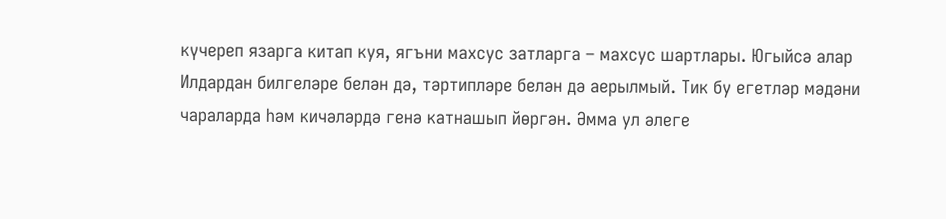күчереп язарга китап куя, ягъни махсус затларга – махсус шартлары. Югыйсә алар Илдардан билгеләре белән дә, тәртипләре белән дә аерылмый. Тик бу егетләр мәдәни чараларда һәм кичәләрдә генә катнашып йөргән. Әмма ул әлеге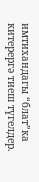имтихандагы “блат”ка китерергә тиеш түгелдер.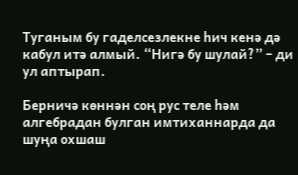Туганым бу гаделсезлекне һич кенә дә кабул итә алмый. “Нигә бу шулай?” – ди ул аптырап.

Берничә көннән соң рус теле һәм алгебрадан булган имтиханнарда да шуңа охшаш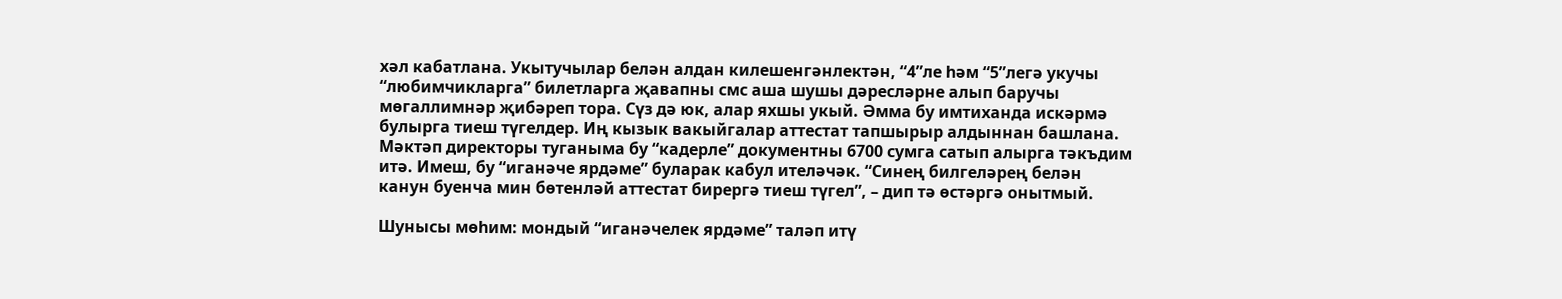хәл кабатлана. Укытучылар белән алдан килешенгәнлектән, “4”ле һәм “5”легә укучы “любимчикларга” билетларга җавапны смс аша шушы дәресләрне алып баручы мөгаллимнәр җибәреп тора. Сүз дә юк, алар яхшы укый. Әмма бу имтиханда искәрмә булырга тиеш түгелдер. Иң кызык вакыйгалар аттестат тапшырыр алдыннан башлана. Мәктәп директоры туганыма бу “кадерле” документны 6700 сумга сатып алырга тәкъдим итә. Имеш, бу “иганәче ярдәме” буларак кабул ителәчәк. “Синең билгеләрең белән канун буенча мин бөтенләй аттестат бирергә тиеш түгел”, – дип тә өстәргә онытмый.

Шунысы мөһим: мондый “иганәчелек ярдәме” таләп итү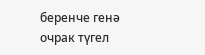беренче генә очрак түгел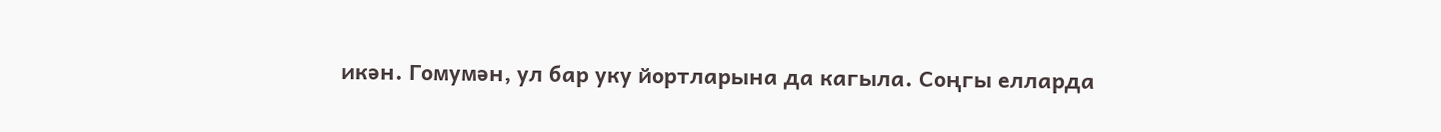икән. Гомумән, ул бар уку йортларына да кагыла. Соңгы елларда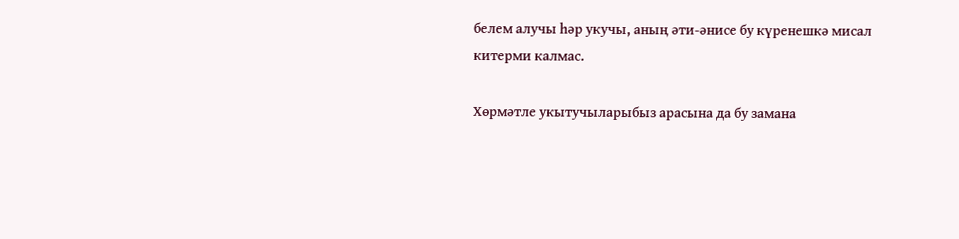белем алучы һәр укучы, аның әти-әнисе бу күренешкә мисал китерми калмас.

Хөрмәтле укытучыларыбыз арасына да бу замана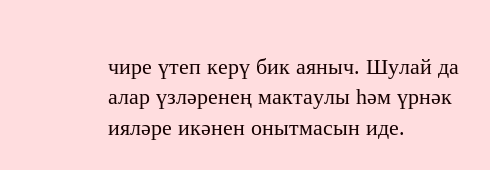чире үтеп керү бик аяныч. Шулай да алар үзләренең мактаулы һәм үрнәк ияләре икәнен онытмасын иде.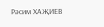Рәсим ХАҖИЕВ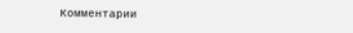Комментарии